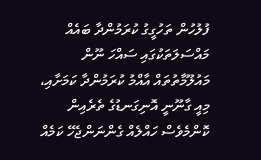ފުލުހުން ތަހުގީގު ކުރަމުންދާ ބައެއް މައްސަލަތަކުގައި ސައްހަ ނޫން މައުލޫމާތުތައް އާއްމު ކުރަމުންދާ ކަމަށާއި، މިއީ ގާނޫނީ އޮނިގަނޑުގެ ތެރެއިން ކޮންމެވެސް ހައްލެއް ގެންނަންޖެހޭ ކަމެއް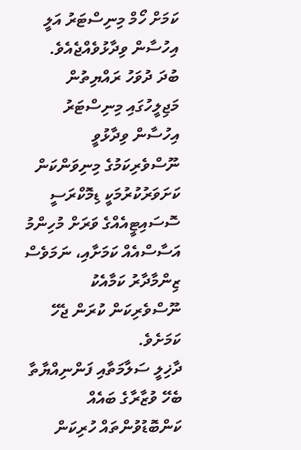ކަމަށް ހޯމް މިނިސްޓަރު އަލީ އިހުސާން ވިދާޅުވެއްޖެއެވެ.
ބުދަ ދުވަހު ރައްޔިތުން މަޖިލީހުގައި މިނިސްޓަރު އިހުސާން ވިދާޅުވީ ނޫސްވެރިކަމުގެ މިނިވަންކަން ކަށަވަރުކުރުމަކީ ޑިމޮކްރަސީ ސޮސައިޓީއެއްގެ ވަރަށް މުހިންމު އަސާސްއެއް ކަމަށާއި، ނަމަވެސް ޒިންމާދާރު ކަމާއެކު ނޫސްވެރިކަން ކުރަން ޖެހޭ ކަމަށެވެ.
ދާޚިލީ ސަލާމަތާއި ފަންނިއްޔާތާ ބެހޭ ވުޒާރާގެ ބައެއް ކަންބޮޑުވުންތައް ހުރިކަން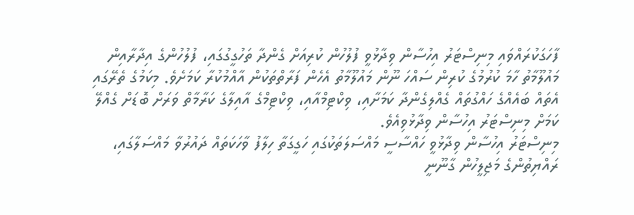ފާހަގަކުރައްވައި މިނިސްޓަރު އިހުސާން ވިދާޅުވީ ފުލުހުން ކުރިއަށް ގެންދާ ތަހުގީގުގައި، ފުލުހުންގެ އިދާރާއިން މައުލޫމާތު ހާމަ ކުރުމުގެ ކުރިން ސައްހަ ނޫން މައުލޫމާތު އެހެން ފަރާތްތަކުން އާއްމުކުރާ ކަމަށެވެ. މިކަމުގެ ތެރޭގައި އެތައް ބައެއްގެ ހައްގުތައް ގެއްލިގެންދާ ކަމަށާއި، ވިކްޓިމްއާއި، ވިކްޓިމްގެ އާއިލާގެ ކަރާމާތް ވަރަށް ބޮޑަށް ގެއްލޭ ކަމަށް މިނިސްޓަރު އިހުސާން ވިދާޅުވިއެވެ.
މިނިސްޓަރު އިހުސާން ވިދާޅުވީ ހައްސާސީ މައްސަލަތަކުގައި ހަގީގަތާ ހިލާފު ވާހަކަތައް ދައުރުވާ މައްސަލާގައި، ރައްޔިތުންގެ މަޖިލީހުން ގާނޫނީ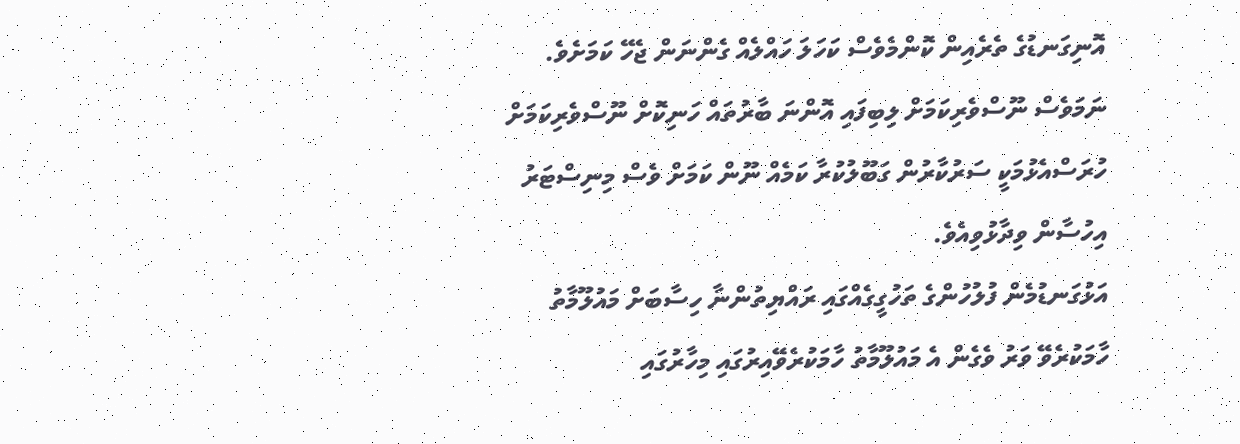އޮނިގަނޑުގެ ތެރެއިން ކޮންމެވެސް ކަހަލަ ހައްލެއް ގެންނަން ޖެހޭ ކަމަށެވެ. ނަމަވެސް ނޫސްވެރިކަމަށް ލިބިފައި އޮންނަ ބާރުތައް ހަނިކޮށް ނޫސްވެރިކަމަށް ހުރަސްއެޅުމަކީ ސަރުކާރުން ގަބޫލުކުރާ ކަމެއް ނޫން ކަމަށް ވެސް މިނިސްޓަރު އިހުސާން ވިދާޅުވިއެވެ.
އަޅުގަނޑުމެން ފުލުހުންގެ ތަހުގީގެއްގައި ރައްޔިތުންނާ ހިސާބަށް މައުލޫމާތު ހާމަކުރެވޭ ވަރު ވެގެން އެ މައުލޫމާތު ހާމަކުރެވޭއިރުގައި މިހާރުގައި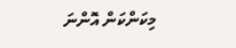މިކަންކަން އޮންނަ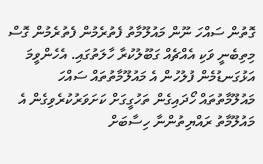ގޮތުން ސައްހަ ނޫން މައުލޫމާތު ފެތުރެމުން ފެތުރެމުން ގޮސް މިތިބެނީ ވަކި އެއްޗެއް ގަބޫލުކުރާ ހާލަތުގައި. އެހެންވީމަ އަޅުގަނޑުމެން ފުލުހުން އެ މައުލޫމާތުތައް ސައްހަ މައުލޫމާތުތައް ހޯދައިގެން ތަހުގީގަށް ކަށަވަރުކުރެވިގެން އެ މައުލޫމާތު ރައްޔިތުންނާ ހިސާބަށް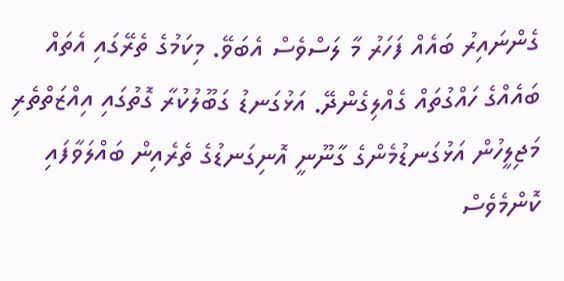ގެންނައިރު ބައެއް ފަހަރު މާ ލަސްވެސް އެބަވޭ. މިކަމުގެ ތެރޭގައި އެތައް ބައެއްގެ ހައްގުތައް ގެއްލިގެންދޭ. އަޅުގަނޑު ގަބޫލުކުރާ ގޮތުގައި އިއްޒަތްތެރި މަޖިލީހުން އަޅުގަނޑުމެންގެ ގާނޫނީ އޮނިގަނޑުގެ ތެރެއިން ބައްލަވާފައި ކޮންމެވެސް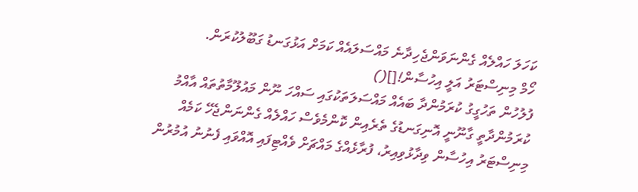ކަހަލަ ހައްލެއް ގެންނަވަންޖެހިދާނެ މައްސަލައެއް ކަމަށް އަޅުގަނޑު ގަބޫލުކުރަން.
ހޯމް މިނިސްޓަރު އަލީ އިހުސާން![]()
ފުލުހުން ތަހުގީގު ކުރަމުންދާ ބައެއް މައްސަލަތަކުގައި ސައްހަ ނޫން މައުލޫމާތުތައް އާއްމު ކުރަމުންދާތީ ގާނޫނީ އޮނިގަނޑުގެ ތެރެއިން ކޮންމެވެސް ހައްލެއް ގެންނަންޖެހޭ ކަމެއް މިނިސްޓަރު އިހުސާން ވިދާޅުވިއިރު، ފުރާޅެއްގެ މައްޗަށް ވެއްޓިފައި އޮއްވައި ފެނުނު އުމުރުން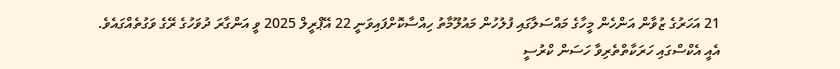21 އަހަރުގެ ޒުވާން އަންހެން މީހާގެ މައްސަލާގައި ފުލުހުން މައުލޫމާތު ހިއްސާކޮށްފައިވަނީ 22 އޭޕްރީލް 2025 ވީ އަންގާރަ ދުވަހުގެ ރޭގެ ވަގުތެއްގައެވެ.
އެއީ އެކްސްގައި ހަރަކާތްތެރިވާ ހަސަން ކްރުސީ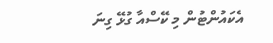އެކައުންޓުން މި ކޭސްއާ ގުޅޭ ގިނަ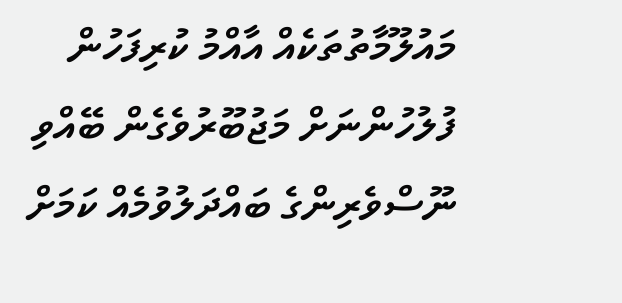މައުލޫމާތުތަކެއް އާއްމު ކުރިފަހުން ފުލުހުންނަށް މަޖުބޫރުވެގެން ބޭއްވި ނޫސްވެރިންގެ ބައްދަލުވުމެއް ކަމަށް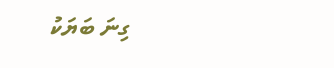ގިނަ ބަޔަކު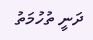ދަނީ ތުހުމަތު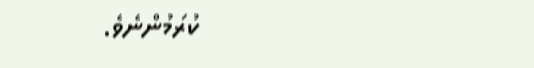ކުރަމުންނެވެ.